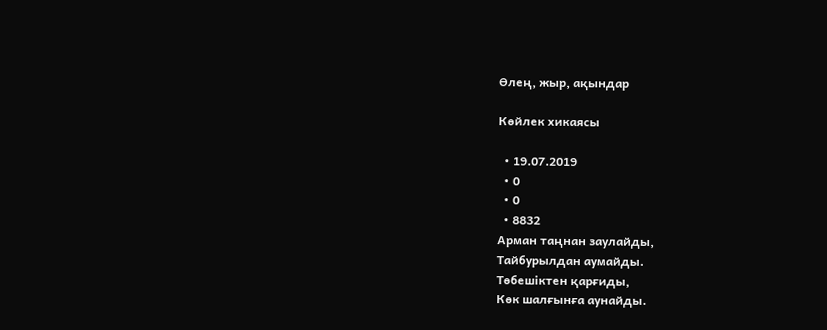Өлең, жыр, ақындар

Көйлек хикаясы

  • 19.07.2019
  • 0
  • 0
  • 8832
Арман таңнан заулайды,
Тайбурылдан аумайды.
Төбешіктен қарғиды,
Көк шалғынға аунайды.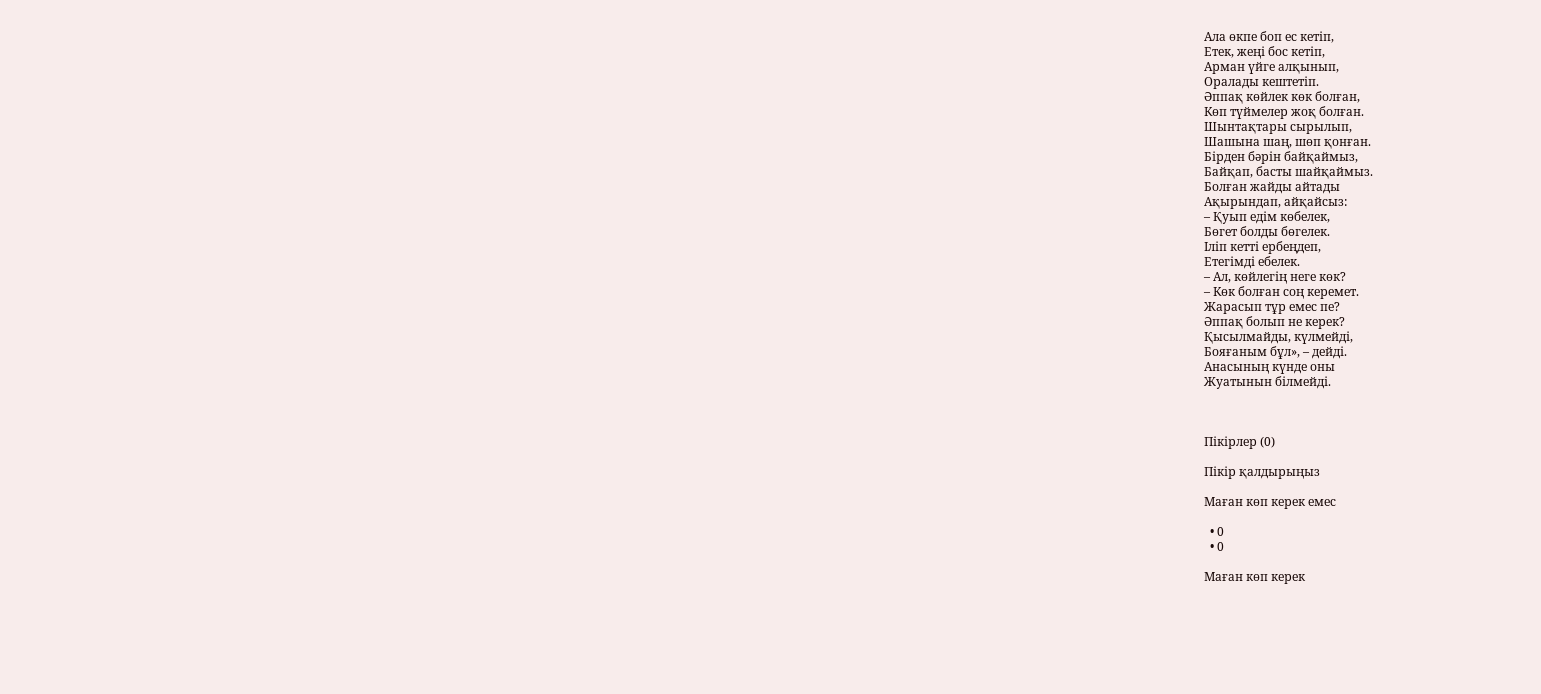Ала өкпе боп ес кетіп,
Етек, жеңі бос кетіп,
Арман үйге алқынып,
Оралады кештетіп.
Әппақ көйлек көк болған,
Көп түймелер жоқ болған.
Шынтақтары сырылып,
Шашына шаң, шөп қонған.
Бірден бәрін байқаймыз,
Байқап, басты шайқаймыз.
Болған жайды айтады
Ақырындап, айқайсыз:
– Қуып едім көбелек,
Бөгет болды бөгелек.
Іліп кетті ербеңдеп,
Етегімді ебелек.
– Ал, көйлегің неге көк?
– Көк болған соң керемет.
Жарасып тұр емес пе?
Әппақ болып не керек?
Қысылмайды, күлмейді,
Бояғаным бұл», – дейді.
Анасының күнде оны
Жуатынын білмейді.



Пікірлер (0)

Пікір қалдырыңыз

Маған көп керек емес

  • 0
  • 0

Маған көп керек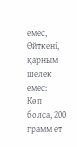емес,
Өйткені, қарным шелек емес:
Көп болса, 200 грамм ет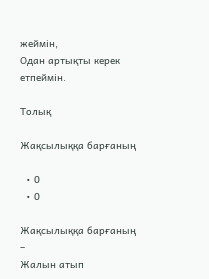жеймін,
Одан артықты керек етпеймін.

Толық

Жақсылыққа барғаның

  • 0
  • 0

Жақсылыққа барғаның –
Жалын атып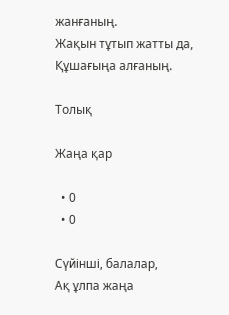жанғаның.
Жақын тұтып жатты да,
Құшағыңа алғаның.

Толық

Жаңа қар

  • 0
  • 0

Сүйінші, балалар,
Ақ ұлпа жаңа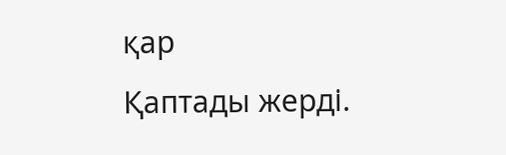қар
Қаптады жерді.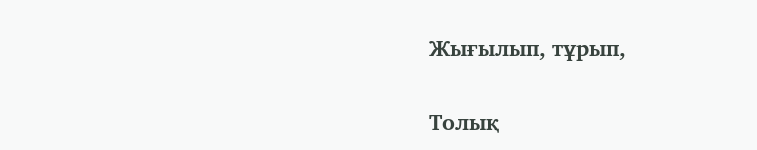Жығылып, тұрып,

Толық